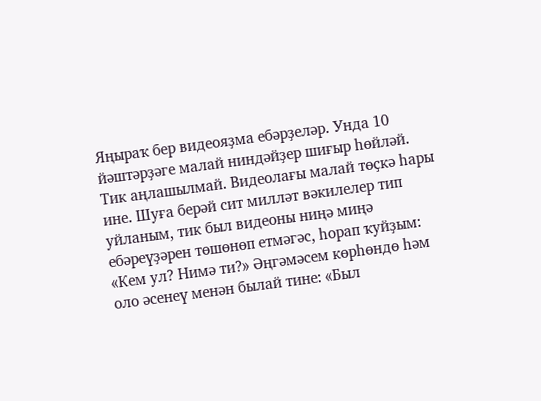Яңыраҡ бер видеояҙма ебәрҙеләр. Унда 10 йәштәрҙәге малай ниндәйҙер шиғыр һөйләй. Тик аңлашылмай. Видеолағы малай төҫкә һары ине. Шуға берәй сит милләт вәкилелер тип уйланым, тик был видеоны ниңә миңә ебәреүҙәрен төшөнөп етмәгәс, һорап ҡуйҙым: «Кем ул? Нимә ти?» Әңгәмәсем көрһөндө һәм оло әсенеү менән былай тине: «Был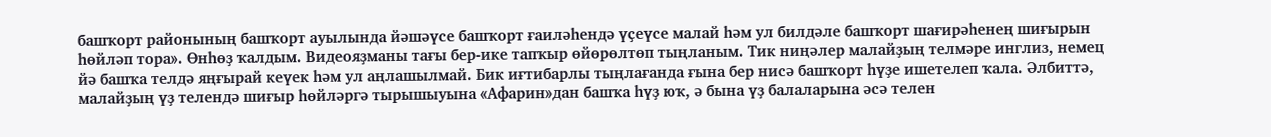башҡорт районының башҡорт ауылында йәшәүсе башҡорт ғаиләһендә үҫеүсе малай һәм ул билдәле башҡорт шағирәһенең шиғырын һөйләп тора». Өнһөҙ ҡалдым. Видеояҙманы тағы бер-ике тапҡыр өйөрөлтөп тыңланым. Тик ниңәлер малайҙың телмәре инглиз, немец йә башҡа телдә яңғырай кеүек һәм ул аңлашылмай. Бик иғтибарлы тыңлағанда ғына бер нисә башҡорт һүҙе ишетелеп ҡала. Әлбиттә, малайҙың үҙ телендә шиғыр һөйләргә тырышыуына «Афарин»дан башҡа һүҙ юҡ, ә бына үҙ балаларына әсә телен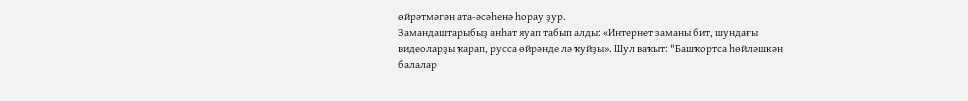өйрәтмәгән ата-әсәһенә һорау ҙур.
Замандаштарыбыҙ анһат яуап табып алды: «Интернет заманы бит, шундағы видеоларҙы ҡарап, русса өйрәнде лә ҡуйҙы». Шул ваҡыт: "Башҡортса һөйләшкән балалар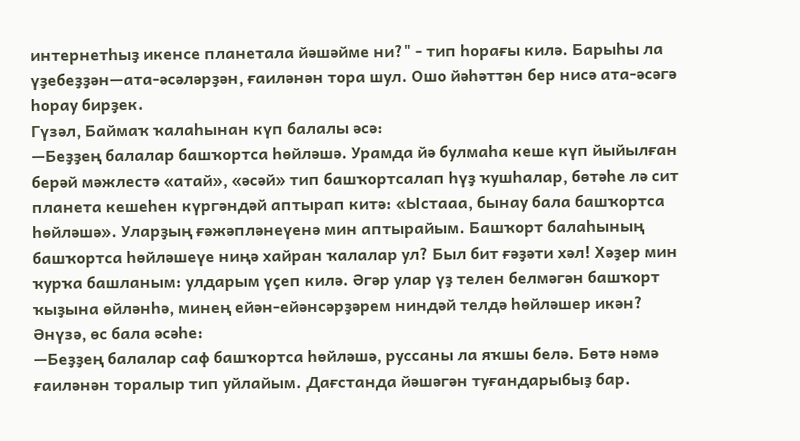интернетһыҙ икенсе планетала йәшәйме ни?" - тип һорағы килә. Барыһы ла үҙебеҙҙән—ата-әсәләрҙән, ғаиләнән тора шул. Ошо йәһәттән бер нисә ата-әсәгә һорау бирҙек.
Гүзәл, Баймаҡ ҡалаһынан күп балалы әсә:
—Беҙҙең балалар башҡортса һөйләшә. Урамда йә булмаһа кеше күп йыйылған берәй мәжлестә «атай», «әсәй» тип башҡортсалап һүҙ ҡушһалар, бөтәһе лә сит планета кешеһен күргәндәй аптырап китә: «Ыстааа, бынау бала башҡортса һөйләшә». Уларҙың ғәжәпләнеүенә мин аптырайым. Башҡорт балаһының башҡортса һөйләшеүе ниңә хайран ҡалалар ул? Был бит ғәҙәти хәл! Хәҙер мин ҡурҡа башланым: улдарым үҫеп килә. Әгәр улар үҙ телен белмәгән башҡорт ҡыҙына өйләнһә, минең ейән-ейәнсәрҙәрем ниндәй телдә һөйләшер икән?
Әнүзә, өс бала әсәһе:
—Беҙҙең балалар саф башҡортса һөйләшә, руссаны ла яҡшы белә. Бөтә нәмә ғаиләнән торалыр тип уйлайым. Дағстанда йәшәгән туғандарыбыҙ бар.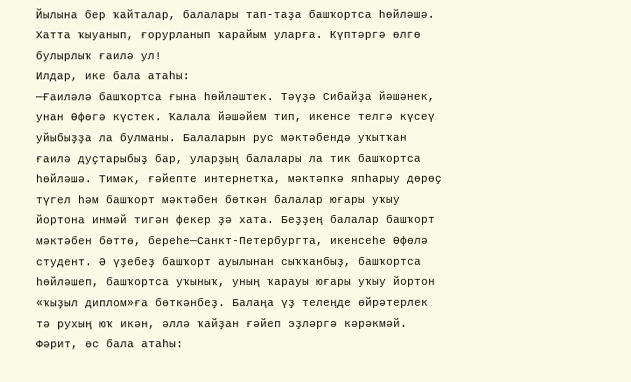Йылына бер ҡайталар, балалары тап-таҙа башҡортса һөйләшә. Хатта ҡыуанып, ғорурланып ҡарайым уларға. Күптәргә өлгө булырлыҡ ғаилә ул!
Илдар, ике бала атаһы:
—Ғаиләлә башҡортса ғына һөйләштек. Тәүҙә Сибайҙа йәшәнек, унан Өфөгә күстек. Ҡалала йәшәйем тип, икенсе телгә күсеү уйыбыҙҙа ла булманы. Балаларын рус мәктәбендә уҡытҡан ғаилә дуҫтарыбыҙ бар, уларҙың балалары ла тик башҡортса һөйләшә. Тимәк, ғәйепте интернетҡа, мәктәпкә япһарыу дөрөҫ түгел һәм башҡорт мәктәбен бөткән балалар юғары уҡыу йортона инмәй тигән фекер ҙә хата. Беҙҙең балалар башҡорт мәктәбен бөттө, береһе—Санкт-Петербургта, икенсеһе Өфөлә студент. Ә үҙебеҙ башҡорт ауылынан сыҡҡанбыҙ, башҡортса һөйләшеп, башҡортса уҡыныҡ, уның ҡарауы юғары уҡыу йортон «ҡыҙыл диплом»ға бөткәнбеҙ. Балаңа үҙ телеңде өйрәтерлек тә рухың юҡ икән, әллә ҡайҙан ғәйеп эҙләргә кәрәкмәй.
Фәрит, өс бала атаһы: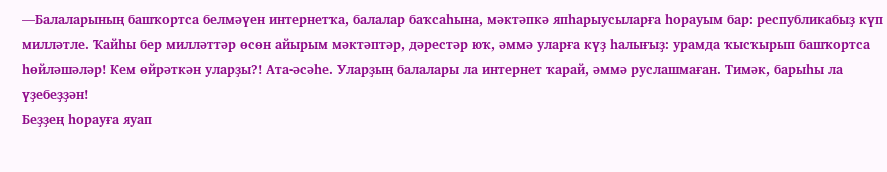—Балаларының башҡортса белмәүен интернетҡа, балалар баҡсаһына, мәктәпкә япһарыусыларға һорауым бар: республикабыҙ күп милләтле. Ҡайһы бер милләттәр өсөн айырым мәктәптәр, дәрестәр юҡ, әммә уларға күҙ һалығыҙ: урамда ҡысҡырып башҡортса һөйләшәләр! Кем өйрәткән уларҙы?! Ата-әсәһе. Уларҙың балалары ла интернет ҡарай, әммә руслашмаған. Тимәк, барыһы ла үҙебеҙҙән!
Беҙҙең һорауға яуап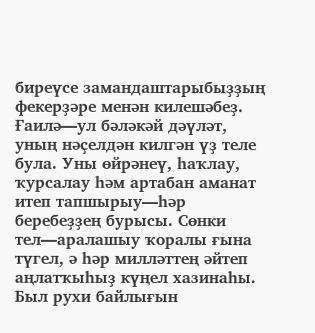биреүсе замандаштарыбыҙҙың фекерҙәре менән килешәбеҙ. Ғаилә—ул бәләкәй дәүләт, уның нәҫелдән килгән үҙ теле була. Уны өйрәнеү, һаҡлау, ҡурсалау һәм артабан аманат итеп тапшырыу—һәр беребеҙҙең бурысы. Сөнки тел—аралашыу ҡоралы ғына түгел, ә һәр милләттең әйтеп аңлатҡыһыҙ күңел хазинаһы. Был рухи байлығын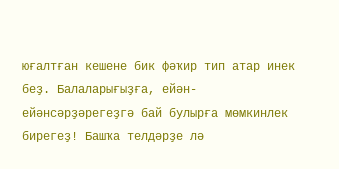юғалтған кешене бик фәҡир тип атар инек беҙ. Балаларығыҙға, ейән-ейәнсәрҙәрегеҙгә бай булырға мөмкинлек бирегеҙ! Башҡа телдәрҙе лә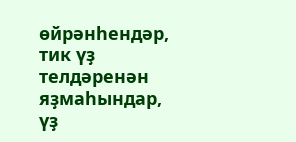өйрәнһендәр, тик үҙ телдәренән яҙмаһындар, үҙ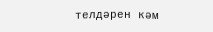телдәрен кәм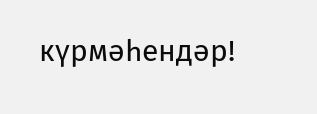күрмәһендәр!